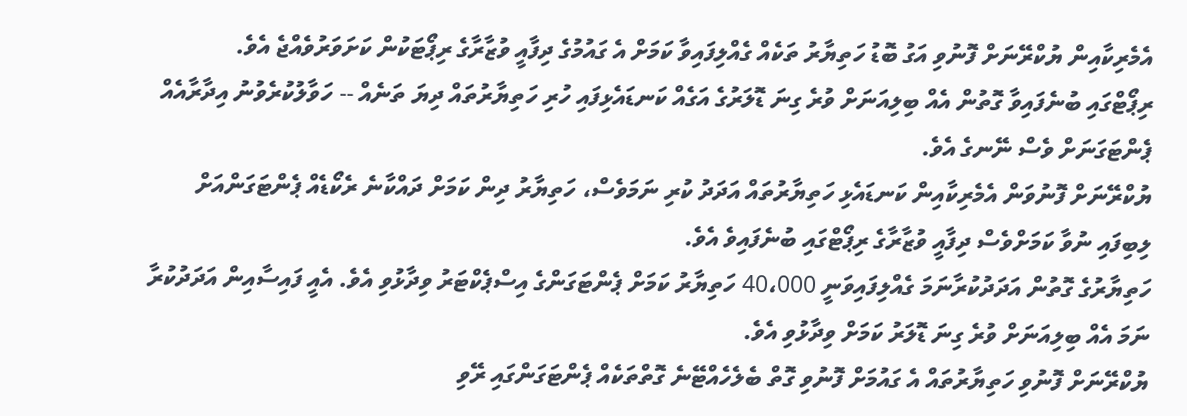އެމެރިކާއިން ޔުކްރޭނަށް ފޮނުވި އަގު ބޮޑު ހަތިޔާރު ތަކެއް ގެއްލިފައިވާ ކަމަށް އެ ގައުމުގެ ދިފާއީ ވުޒާރާގެ ރިޕޯޓަކުން ކަށަވަރުވެއްޖެ އެވެ.
ރިޕޯޓްގައި ބުނެފައިވާ ގޮތުން އެއް ބިލިއަނަށް ވުރެ ގިނަ ޑޮލަރުގެ އަގެއް ކަނޑައެޅިފައި ހުރި ހަތިޔާރުތައް ދިޔަ ތަނެއް -- ހަވާލުކުރެވުނު އިދާރާއެއް ޕެންޓަގަނަށް ވެސް ނޭނގެ އެވެ.
ޔުކްރޭނަށް ފޮނުވަން އެމެރިކާއިން ކަނޑައެޅި ހަތިޔާރުތައް އަދަދު ކުރި ނަމަވެސް، ހަތިޔާރު ދިން ކަމަށް ދައްކާނެ ރެކޯޑެއް ޕެންޓަގަންއަށް ލިބިފައި ނުވާ ކަމަށްވެސް ދިފާއީ ވުޒާރާގެ ރިޕޯޓްގައި ބުނެފައިވެ އެވެ.
ހަތިޔާރުގެ ގޮތުން އަދަދުކުރާނަމަ ގެއްލިފައިވަނީ 40،000 ހަތިޔާރު ކަމަށް ޕެންޓަގަންގެ އިސްޕެކްޓަރު ވިދާޅުވި އެވެ. އެއީ ފައިސާއިން އަދަދުކުރާ ނަމަ އެއް ބިލިއަނަށް ވުރެ ގިނަ ޑޮލަރު ކަމަށް ވިދާޅުވި އެވެ.
ޔުކްރޭނަށް ފޮނުވި ހަތިޔާރުތައް އެ ގައުމަށް ފޮނުވި ގޮތް ބެލެހެއްޓޭނެ ގޮތްތަކެއް ޕެންޓަގަންގައި ރޭވި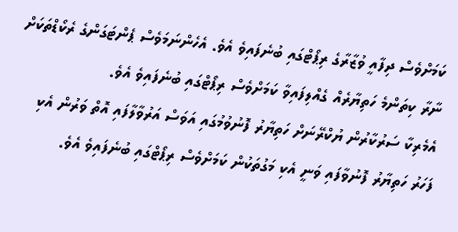ކަމަށްވެސް ދިފާއީ ވުޒާރާގެ ރިޕޯޓްގައި ބުނެފައިވެ އެވެ. އެހެންނަމަވެސް ޕެންޓަގަންގެ ރެކޯޑްތަކަށް ނާރާ ކިތަންމެ ހަތިޔާރެއް ގެއްލިފައިވާ ކަމަށްވެސް ރިޕޯޓްގައި ބުނެފައިވެ އެވެ.
އެމެރިކާ ސަރުކާރުން ޔުކްރޭނަށް ހަތިޔާރު ފޮނުވުމުގައި އަވަސް އަރުވާލާފައި އޮތް ވަރުން އެކި ފަހަރު ހަތިޔާރު ފޮނުވާފައި ވަނީ އެކި މަގުތަކުން ކަމަށްވެސް ރިޕޯޓްގައި ބުނެފައިވެ އެވެ.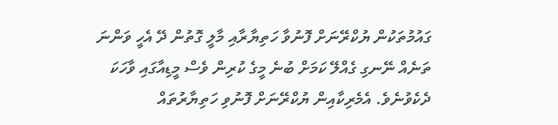ގައުމުތަކުން ޔުކްރޭނަށް ފޮނުވާ ހަތިޔާރާއި މާލީ ގޮތުން ދޭ އެހީ ވަންނަ ތަނެއް ނޭނގި ގެއްލޭ ކަމަށް ބުނެ މީގެ ކުރިން ވެސް މީޑިއާގައި ވާހަކަ ދެކެވުނެވެ. އެމެރިކާއިން ޔުކްރޭނަށް ފޮނުވި ހަތިޔާރުތައް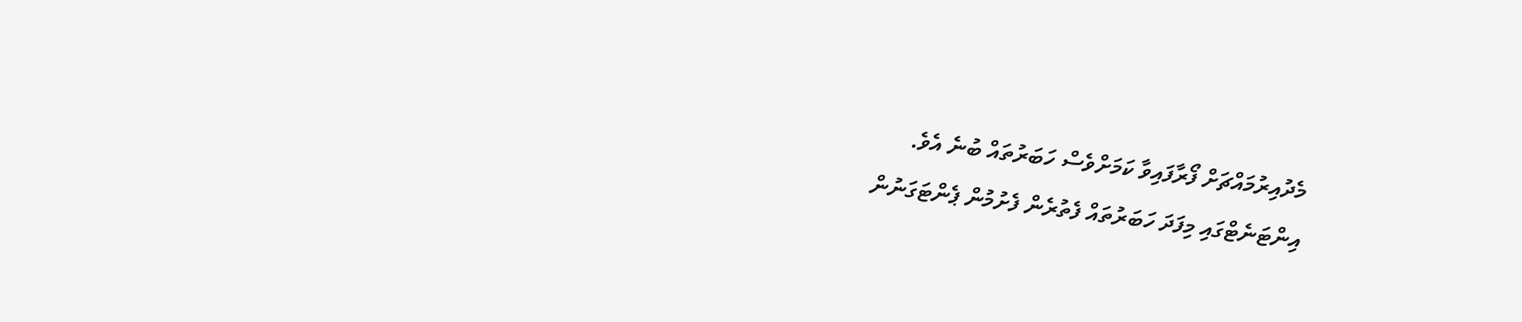މެދުއިރުމައްޗަށް ފޯރާފައިވާ ކަމަށްވެސް ހަބަރުތައް ބުނެ އެވެ.
އިންޓަނެޓްގައި މިފަދަ ހަބަރުތައް ފެތުރެން ފެށުމުން ޕެންޓަގަނުން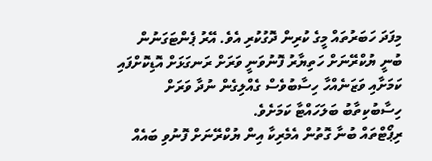މިފަދަ ހަބަރުތައް މީގެ ކުރިން ދޮގުކުރި އެވެ. އޭރު ޕެންޓަގަނުން ބުނީ ޔުކްރޭނަށް ހަތިޔާރު ފޮނުވަނީ ވަރަށް ރަނގަޅަށް އޮޑިކޮށްފައި ކަމަށާއި ވަޒަނެއްހާ ހިސާބުވެސް ގެއްލިގެން ނުދާ ވަރަށް ހިސާބުކިތާބު ބަލަހައްޓާ ކަމަށެވެ.
ރިޕޯޓްތައް ބުނާ ގޮތުން އެމެރިކާ އިން ޔުކްރޭނަށް ފޮނުވި ބައެއް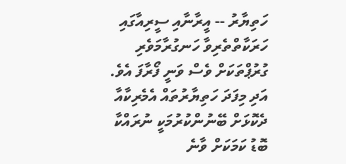ހަތިޔާރު -- އީރާނާއި ސީރިއާގައި ހަރަކާތްތެރިވާ ހަނގުރާމަވެރި ގުރުޕްތަކަށް ވެސް ވަނީ ފޯރާފަ އެވެ. އަދި މިފަދަ ހަތިޔާރުތައް އެމެރިކާއާ ދެކޮޅަށް ބޭނުންކުރުމަކީ ނުރައްކާ ބޮޑު ކަމަކަށް ވާނެ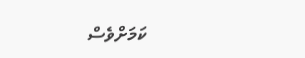ކަމަށްވެސް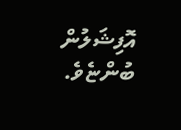އޮފިޝަލުން ބުންޏެވެ.